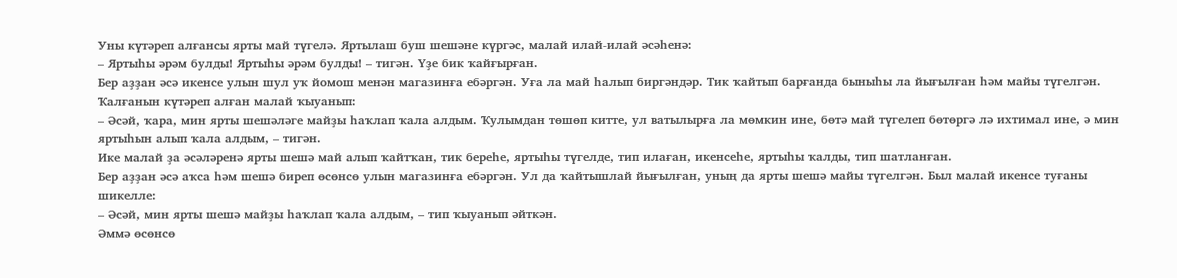Уны күтәреп алғансы ярты май түгелә. Яртылаш буш шешәне күргәс, малай илай-илай әсәһенә:
– Яртыһы әрәм булды! Яртыһы әрәм булды! – тигән. Үҙе бик ҡайғырған.
Бер аҙҙан әсә икенсе улын шул уҡ йомош менән магазинға ебәргән. Уға ла май һалып биргәндәр. Тик ҡайтып барғанда быныһы ла йығылған һәм майы түгелгән. Ҡалғанын күтәреп алған малай ҡыуанып:
– Әсәй, ҡара, мин ярты шешәләге майҙы һаҡлап ҡала алдым. Ҡулымдан төшөп китте, ул ватылырға ла мөмкин ине, бөтә май түгелеп бөтөргә лә ихтимал ине, ә мин яртыһын алып ҡала алдым, – тигән.
Ике малай ҙа әсәләренә ярты шешә май алып ҡайтҡан, тик береһе, яртыһы түгелде, тип илаған, икенсеһе, яртыһы ҡалды, тип шатланған.
Бер аҙҙан әсә аҡса һәм шешә биреп өсөнсө улын магазинға ебәргән. Ул да ҡайтышлай йығылған, уның да ярты шешә майы түгелгән. Был малай икенсе туғаны шикелле:
– Әсәй, мин ярты шешә майҙы һаҡлап ҡала алдым, – тип ҡыуанып әйткән.
Әммә өсөнсө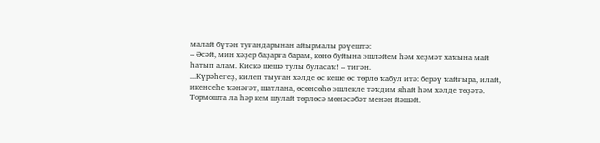малай бүтән туғандарынан айырмалы рәүештә:
– Әсәй, мин хәҙер баҙарға барам, көнө буйына эшләйем һәм хеҙмәт хаҡына май һатып алам. Кискә шешә тулы буласаҡ! – тигән.
...Күрәһегеҙ, килеп тыуған хәлде өс кеше өс төрлө ҡабул итә: берәү ҡайғыра, илай, икенсеһе ҡәнәғәт, шатлана, өсөнсөһө эшлекле тәҡдим яһай һәм хәлде төҙәтә. Тормошта ла һәр кем шулай төрлөсә мөнәсәбәт менән йәшәй.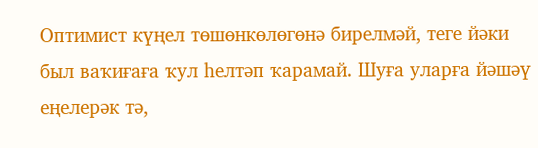Оптимист күңел төшөнкөлөгөнә бирелмәй, теге йәки был ваҡиғаға ҡул һелтәп ҡарамай. Шуға уларға йәшәү еңелерәк тә,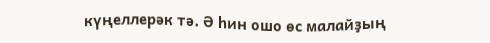күңеллерәк тә. Ә һин ошо өс малайҙың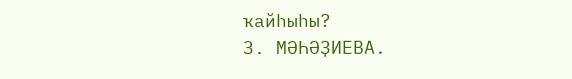ҡайһыһы?
З. МӘҺӘҘИЕВА.